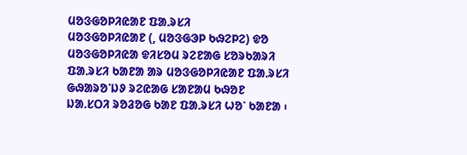ᱢᱚᱝᱜᱚᱞᱤᱭᱟᱱ ᱯᱟᱹᱨᱥᱤ
ᱢᱚᱝᱜᱚᱞᱤᱭᱟᱱ (, ᱢᱚᱝᱜᱳᱞ ᱠᱷᱮᱞᱮ) ᱫᱚ ᱢᱚᱝᱜᱚᱞᱤᱭᱟ ᱫᱤᱥᱚᱢ ᱨᱮᱱᱟᱜ ᱥᱚᱨᱠᱟᱨᱤ ᱯᱟᱹᱨᱥᱤ ᱠᱟᱱᱟ ᱟᱨ ᱢᱚᱝᱜᱚᱞᱤᱭᱟᱱ ᱯᱟᱹᱨᱥᱤ ᱜᱷᱟᱨᱚᱸᱡᱽ ᱨᱮᱭᱟᱜ ᱥᱟᱱᱟᱢ ᱠᱷᱚᱱ ᱡᱟᱹᱥᱛᱤ ᱨᱚᱲᱚᱜ ᱠᱟᱱ ᱯᱟᱹᱨᱥᱤ ᱦᱚᱸ ᱠᱟᱱᱟ ᱾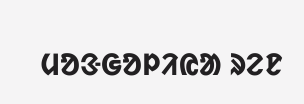ᱢᱚᱝᱜᱚᱞᱤᱭᱟ ᱨᱮᱱ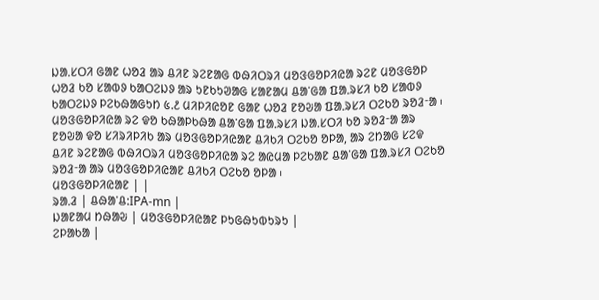ᱡᱟᱹᱥᱛᱤ ᱜᱟᱱ ᱦᱚᱲ ᱟᱨ ᱪᱤᱱ ᱨᱮᱱᱟᱜ ᱵᱷᱤᱛᱨᱤ ᱢᱚᱝᱜᱚᱞᱤᱭᱟ ᱨᱮᱱ ᱢᱚᱝᱜᱚᱞ ᱦᱚᱲ ᱠᱚ ᱥᱟᱵᱽ ᱠᱟᱛᱮᱡᱽ ᱟᱨ ᱩᱱᱠᱩᱣᱟᱜ ᱥᱟᱱᱟᱢ ᱪᱟᱸᱜᱟ ᱯᱟᱹᱨᱥᱤ ᱠᱚ ᱥᱟᱵᱽ ᱠᱟᱛᱮᱡᱽ ᱞᱮᱠᱷᱟᱜᱩᱴ ᱕.᱒ ᱢᱤᱞᱤᱭᱚᱱ ᱜᱟᱱ ᱦᱚᱲ ᱱᱚᱶᱟ ᱯᱟᱹᱨᱥᱤ ᱛᱮᱠᱚ ᱨᱚᱲᱼᱟ ᱾ ᱢᱚᱝᱜᱚᱞᱤᱭᱟ ᱨᱮ ᱫᱚ ᱠᱷᱟᱞᱠᱷᱟ ᱪᱟᱸᱜᱟ ᱯᱟᱹᱨᱥᱤ ᱡᱟᱹᱥᱛᱤ ᱠᱚ ᱨᱚᱲᱼᱟ ᱟᱨ ᱱᱚᱶᱟ ᱫᱚ ᱥᱤᱨᱤᱞᱤᱠ ᱟᱨ ᱢᱚᱝᱜᱚᱞᱤᱭᱟᱱ ᱪᱤᱠᱤ ᱛᱮᱠᱚ ᱚᱞᱟ, ᱟᱨ ᱮᱴᱟᱜ ᱥᱮᱫ ᱪᱤᱱ ᱨᱮᱱᱟᱜ ᱵᱷᱤᱛᱨᱤ ᱢᱚᱝᱜᱚᱞᱤᱭᱟ ᱨᱮ ᱟᱭᱢᱟ ᱞᱮᱠᱟᱱ ᱪᱟᱸᱜᱟ ᱯᱟᱹᱨᱥᱤ ᱛᱮᱠᱚ ᱨᱚᱲᱼᱟ ᱟᱨ ᱢᱚᱝᱜᱚᱞᱤᱭᱟᱱ ᱪᱤᱠᱤ ᱛᱮᱠᱚ ᱚᱞᱟ ᱾
ᱢᱚᱝᱜᱚᱞᱤᱭᱟᱱ | |
ᱨᱟᱹᱲ | ᱪᱷᱟᱸᱪ:IPA-mn |
ᱡᱟᱱᱟᱢ ᱴᱷᱟᱶ | ᱢᱚᱝᱜᱚᱞᱤᱭᱟᱱ ᱞᱩᱜᱷᱩᱵᱩᱨᱩ |
ᱮᱞᱟᱠᱟ |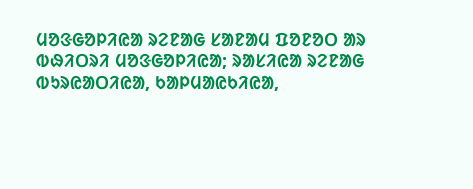ᱢᱚᱝᱜᱚᱞᱤᱭᱟ ᱨᱮᱱᱟᱜ ᱥᱟᱱᱟᱢ ᱯᱚᱱᱚᱛ ᱟᱨ ᱵᱷᱤᱛᱨᱤ ᱢᱚᱝᱜᱚᱞᱤᱭᱟ; ᱨᱟᱥᱤᱭᱟ ᱨᱮᱱᱟᱜ ᱵᱩᱨᱭᱟᱛᱤᱭᱟ, ᱠᱟᱞᱢᱟᱭᱠᱤᱭᱟ,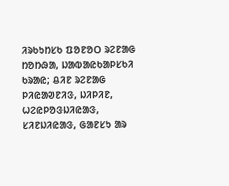ᱤᱨᱠᱩᱴᱥᱠ ᱯᱚᱱᱚᱛ ᱨᱮᱱᱟᱜ ᱴᱚᱴᱷᱟ, ᱡᱟᱵᱟᱭᱠᱟᱞᱥᱠᱤ ᱠᱨᱟᱭ; ᱪᱤᱱ ᱨᱮᱱᱟᱜ ᱞᱤᱭᱟᱣᱱᱤᱝ, ᱡᱤᱞᱤᱱ, ᱦᱮᱭᱞᱚᱝᱡᱤᱭᱟᱝ, ᱥᱤᱱᱡᱤᱭᱟᱝ, ᱜᱟᱱᱥᱩ ᱟᱨ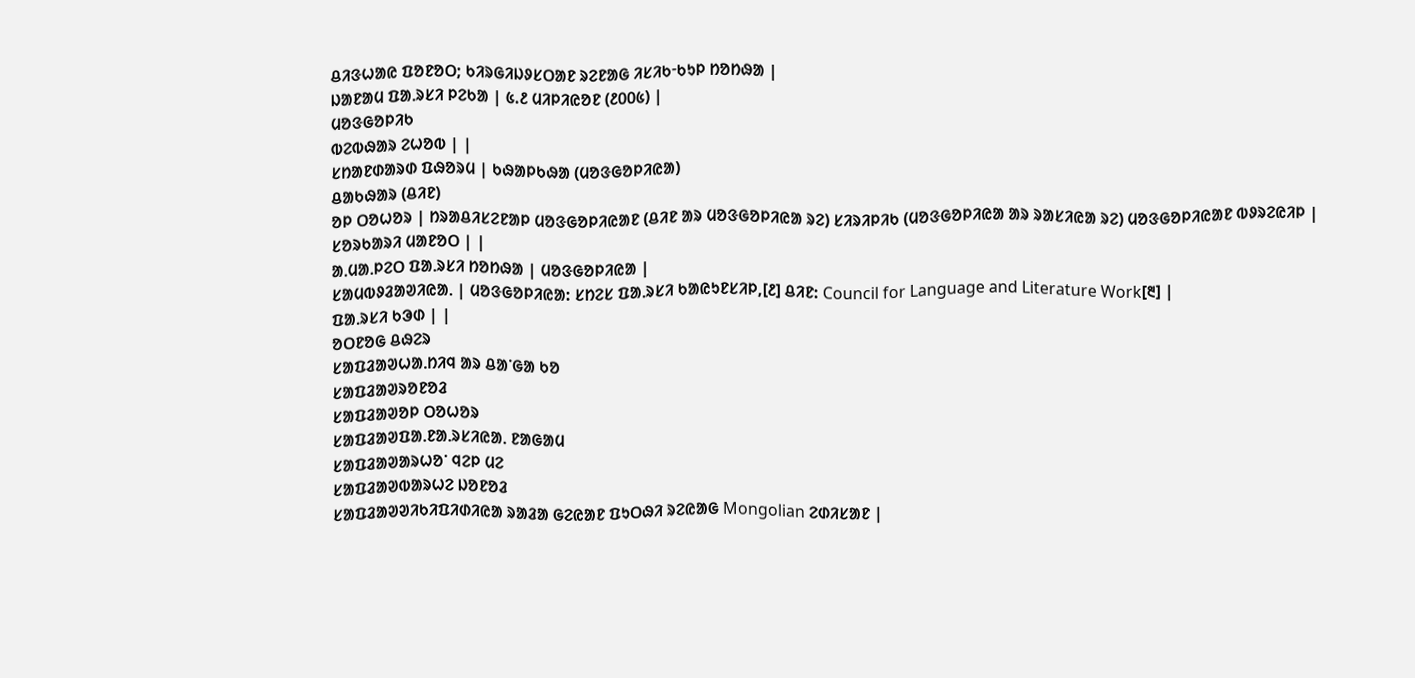ᱪᱤᱝᱦᱟᱭ ᱯᱚᱱᱚᱛ; ᱠᱤᱨᱜᱤᱡᱽᱥᱛᱟᱱ ᱨᱮᱱᱟᱜ ᱤᱥᱤᱠᱼᱠᱩᱞ ᱴᱚᱴᱷᱟ |
ᱡᱟᱱᱟᱢ ᱯᱟᱹᱨᱥᱤ ᱞᱮᱠᱟ | ᱕.᱒ ᱢᱤᱞᱤᱭᱚᱱ (᱒᱐᱐᱕) |
ᱢᱚᱝᱜᱚᱞᱤᱠ
ᱵᱮᱵᱷᱟᱨ ᱮᱦᱚᱵ | |
ᱥᱴᱟᱱᱰᱟᱨᱰ ᱯᱷᱚᱨᱢ | ᱠᱷᱟᱞᱠᱷᱟ (ᱢᱚᱝᱜᱚᱞᱤᱭᱟ)
ᱪᱟᱠᱷᱟᱨ (ᱪᱤᱱ)
ᱚᱞ ᱛᱚᱦᱚᱨ | ᱴᱨᱟᱪᱤᱥᱮᱱᱟᱞ ᱢᱚᱝᱜᱚᱞᱤᱭᱟᱱ (ᱪᱤᱱ ᱟᱨ ᱢᱚᱝᱜᱚᱞᱤᱭᱟ ᱨᱮ) ᱥᱤᱨᱤᱞᱤᱠ (ᱢᱚᱝᱜᱚᱞᱤᱭᱟ ᱟᱨ ᱨᱟᱥᱤᱭᱟ ᱨᱮ) ᱢᱚᱝᱜᱚᱞᱤᱭᱟᱱ ᱵᱽᱨᱮᱭᱤᱞ |
ᱥᱚᱨᱠᱟᱨᱤ ᱢᱟᱱᱚᱛ | |
ᱟᱹᱢᱟᱹᱞᱮᱛ ᱯᱟᱹᱨᱥᱤ ᱴᱚᱴᱷᱟ | ᱢᱚᱝᱜᱚᱞᱤᱭᱟ |
ᱥᱟᱢᱵᱽᱲᱟᱣᱤᱭᱟᱹ | ᱢᱚᱝᱜᱚᱞᱤᱭᱟ: ᱥᱴᱮᱥ ᱯᱟᱹᱨᱥᱤ ᱠᱟᱭᱩᱱᱥᱤᱞ,[᱒] ᱪᱤᱱ: Council for Language and Literature Work[᱓] |
ᱯᱟᱹᱨᱥᱤ ᱠᱳᱰ | |
ᱚᱛᱱᱚᱜ ᱪᱷᱮᱨ
ᱥᱟᱯᱲᱟᱣᱦᱟᱹᱴᱤᱧ ᱟᱨ ᱪᱟᱸᱜᱟ ᱠᱚ
ᱥᱟᱯᱲᱟᱣᱨᱚᱱᱚᱲ
ᱥᱟᱯᱲᱟᱣᱚᱞ ᱛᱚᱦᱚᱨ
ᱥᱟᱯᱲᱟᱣᱯᱟᱹᱱᱟᱹᱨᱥᱤᱭᱟᱹ ᱱᱟᱜᱟᱢ
ᱥᱟᱯᱲᱟᱣᱟᱨᱦᱚᱸ ᱧᱮᱞ ᱢᱮ
ᱥᱟᱯᱲᱟᱣᱵᱟᱨᱦᱮ ᱡᱚᱱᱚᱲ
ᱥᱟᱯᱲᱟᱣᱣᱤᱠᱤᱯᱤᱰᱤᱭᱟ ᱨᱟᱲᱟ ᱜᱮᱭᱟᱱ ᱯᱩᱛᱷᱤ ᱨᱮᱭᱟᱜ Mongolian ᱮᱰᱤᱥᱟᱱ |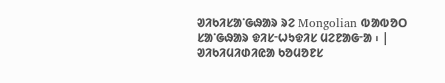ᱣᱤᱠᱤᱥᱟᱸᱜᱷᱟᱨ ᱨᱮ Mongolian ᱵᱟᱵᱚᱛ ᱥᱟᱸᱜᱷᱟᱨ ᱫᱤᱥᱼᱦᱩᱫᱤᱥ ᱢᱮᱱᱟᱜᱼᱟ ᱾ |
ᱣᱤᱠᱤᱢᱤᱰᱤᱭᱟ ᱠᱚᱢᱚᱱᱥ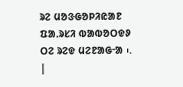ᱨᱮ ᱢᱚᱝᱜᱚᱞᱤᱭᱟᱱ ᱯᱟᱹᱨᱥᱤ ᱵᱟᱵᱚᱛᱫᱽ ᱛᱮ ᱨᱮᱫ ᱢᱮᱱᱟᱜᱼᱟ ᱾. |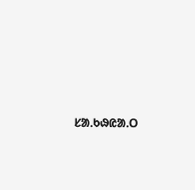ᱥᱟᱹᱠᱷᱭᱟᱹᱛ